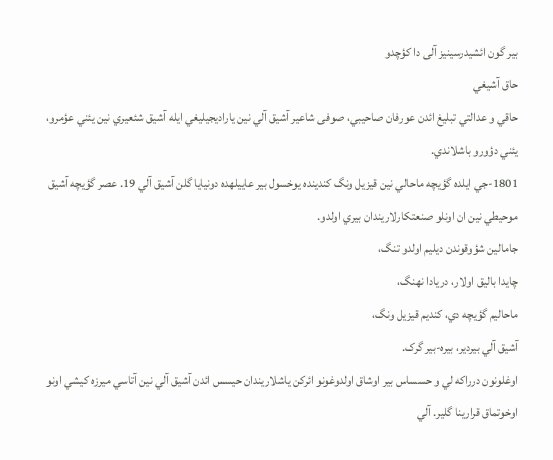بیر گون ائشیدرسینیز آلی دا کؤچدو
حاق آشيغي
حاقي و عدالتي تبليغ ائدن عورفان صاحیبي، صوفی شاعير آشيق آلي نين ياراديجيليغي ايله آشيق شئعیري نين يئني عؤمرو، يئني دؤورو باشلاندي.
1801-جي ايلده گؤيچه ماحالي نين قيزيل ونگ کندينده يوخسول بير عاييلهده دونيايا گلن آشيق آلي 19. عصر گؤيچه آشيق موحيطي نين ان اونلو صنعتکارلاريندان بيري اولدو.
جامالين شؤوقوندن ديليم اولدو تنگ،
چايدا باليق اولار، دريادا نهنگ،
ماحاليم گؤيچه دي، کنديم قيزيل ونگ،
آشيق آلي بيردير، بيره-بير گرک.
اوغلونون درراکه لي و حسساس بير اوشاق اولدوغونو ائرکن ياشلاريندان حيسس ائدن آشيق آلي نين آتاسي ميرزه کيشي اونو اوخوتماق قرارينا گلير. آلي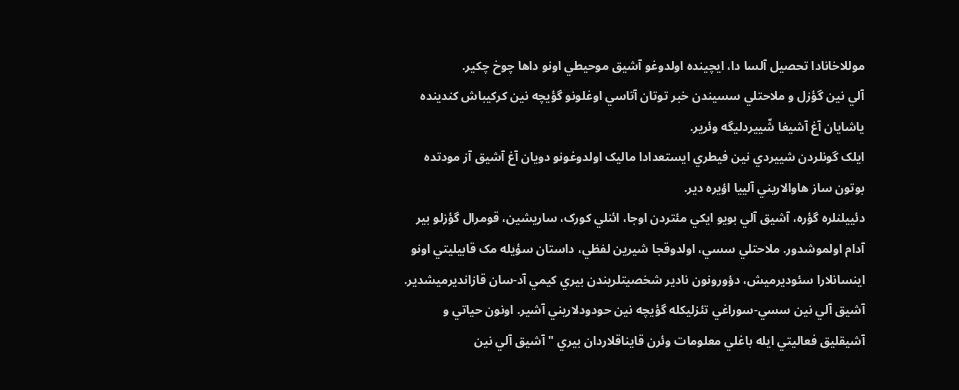موللاخانادا تحصيل آلسا دا، ايچينده اولدوغو آشيق موحيطي اونو داها چوخ چکير.
آلي نين گؤزل و ملاحتلي سسيندن خبر توتان آتاسي اوغلونو گؤيچه نين کرکيباش کندينده ياشايان آغ آشيغا شّييردليگه وئرير.
ايلک گونلردن شييردي نين فيطري ايستعدادا ماليک اولدوغونو دويان آغ آشيق آز مودتده بوتون ساز هاوالاريني آلييا اؤيره دير.
دئييلنلره گؤره، آشيق آلي بويو ايکي مئتردن اوجا، ائنلي کورک، ساريشين، قومرال گؤزلو بير آدام اولموشدور. ملاحتلي سسي، اولدوقجا شيرين لفظي، داستان سؤيله مک قابيليتي اونو اينسانلارا سئوديرميش، دؤورونون نادير شخصيتلريندن بيري کيمي آد-سان قازانديرميشدير. آشيق آلي نين سسي-سوراغي تئزليکله گؤيچه نين حودودلاريني آشير. اونون حياتي و آشيقليق فعاليتي ايله باغلي معلومات وئرن قايناقلاردان بيري " آشيق آلي نين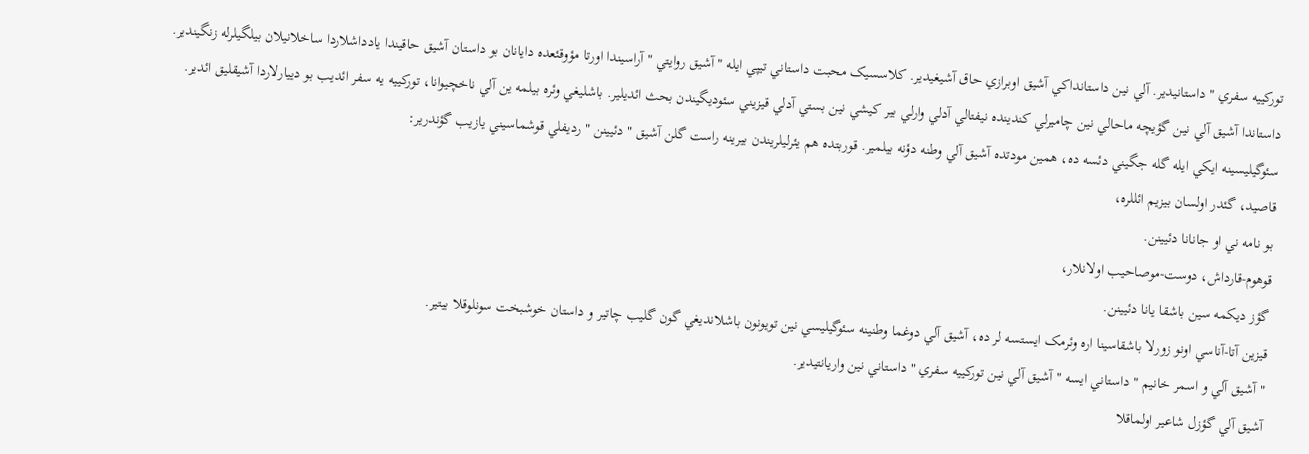تورکييه سفري " داستانيدير. آلي نين داستانداکي آشيق اوبرازي حاق آشيغيدير. کلاسسيک محبت داستاني تيپي ايله " آشيق روايتي " آراسيندا اورتا مؤوقئعده دايانان بو داستان آشيق حاقيندا يادداشلاردا ساخلانيلان بيلگيلرله زنگيندير.
داستاندا آشيق آلي نين گؤيچه ماحالي نين چاميرلي کندينده نيفتالي آدلي وارلي بير کيشي نين بستي آدلي قيزيني سئوديگيندن بحث ائديلير. باشليغي وئره بيلمه ين آلي ناخچيوانا، تورکييه يه سفر ائديب بو دييارلاردا آشيقليق ائدير. سئوگيليسينه ايکي ايله گله جگيني دئسه ده، همين مودتده آشيق آلي وطنه دؤنه بيلمير. قوربتده هم يئرليلريندن بيرينه راست گلن آشيق " دئيينن " رديفلي قوشماسيني يازيب گؤندرير:
قاصيد، گئدر اولسان بيزيم ائللره،
بو نامه ني او جانانا دئيينن.
قوهوم-قارداش، دوست-موصاحيب اولانلار،
گؤز ديکمه سين باشقا يانا دئيينن.
قيزين آتا-آناسي اونو زورلا باشقاسينا اره وئرمک ايستسه لر ده، آشيق آلي دوغما وطنينه سئوگيليسي نين تويونون باشلانديغي گون گليب چاتير و داستان خوشبخت سونلوقلا بيتير.
" آشيق آلي و اسمر خانيم " داستاني ايسه " آشيق آلي نين تورکييه سفري " داستاني نين واريانتيدير.
آشيق آلي گؤزل شاعير اولماقلا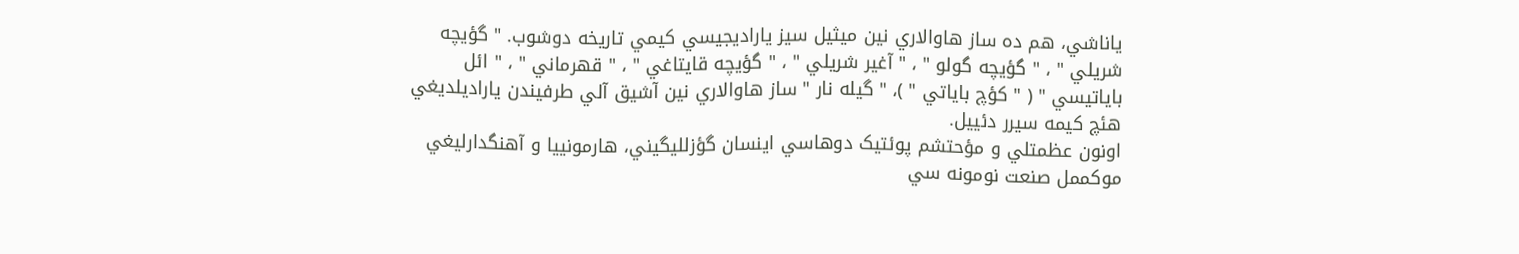ياناشي، هم ده ساز هاوالاري نين ميثيل سيز ياراديجيسي کيمي تاريخه دوشوب. " گؤيچه شریلي " ، " گؤيچه گولو " ، " آغير شریلي " ، " گؤيچه قايتاغي " ، " قهرماني " ، " ائل باياتيسي " ( " کؤچ باياتي " )، " گيله نار " ساز هاوالاري نين آشيق آلي طرفيندن ياراديلديغي هئچ کيمه سيرر دئييل.
اونون عظمتلي و مؤحتشم پوئتيک دوهاسي اينسان گؤزلليگيني، هارمونييا و آهنگدارليغي موکممل صنعت نومونه سي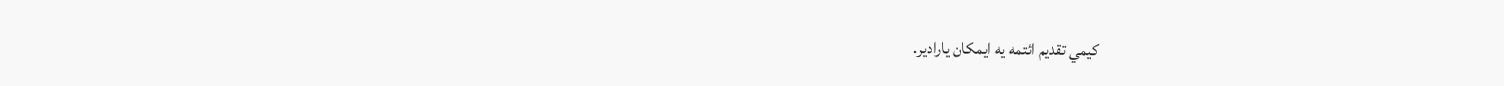کيمي تقديم ائتمه يه ايمکان يارادير.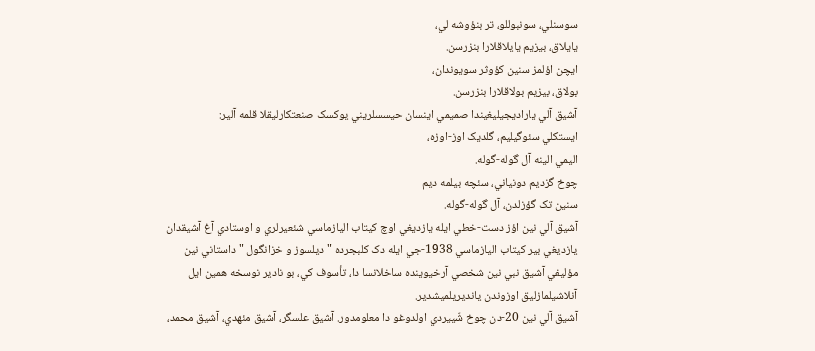سوسنلي، سونبوللو، تر بنؤوشه لي،
يايلاق، بيزيم يايلاقلارا بنزرسن.
ايچن اؤلمز سنين کؤوثر سويوندان،
بولاق، بيزيم بولاقلارا بنزرسن.
آشيق آلي ياراديجيليغيندا صميمي اينسان حيسسلريني يوکسک صنعتکارليقلا قلمه آلير:
ايستکلي سئوگيليم، گلديک اوز-اوزه،
اليمي الينه آل گوله-گوله.
چوخ گزديم دونياني، سئچه بيلمه ديم
سنين تک گؤزلدن، آل گوله-گوله.
آشيق آلي نين اؤز دست-خطي ايله يازديغي اوچ کيتاب اليازماسي شئعیرلري و اوستادي آغ آشيقدان يازديغي بير کيتاب اليازماسي 1938-جي ايله دک کلبجرده " ديلسوز و خزانگول " داستاني نين مؤليفي آشيق نبي نين شخصي آرخيوينده ساخلانسا دا، تأسوف کي، بو نادير نوسخه همين ايل آنلاشيلمازليق اوزوندن يانديريلميشدير.
آشيق آلي نين 20-دن چوخ شّييردي اولدوغو دا معلومدور. آشيق علسگر، آشيق مئهدي، آشيق محمد،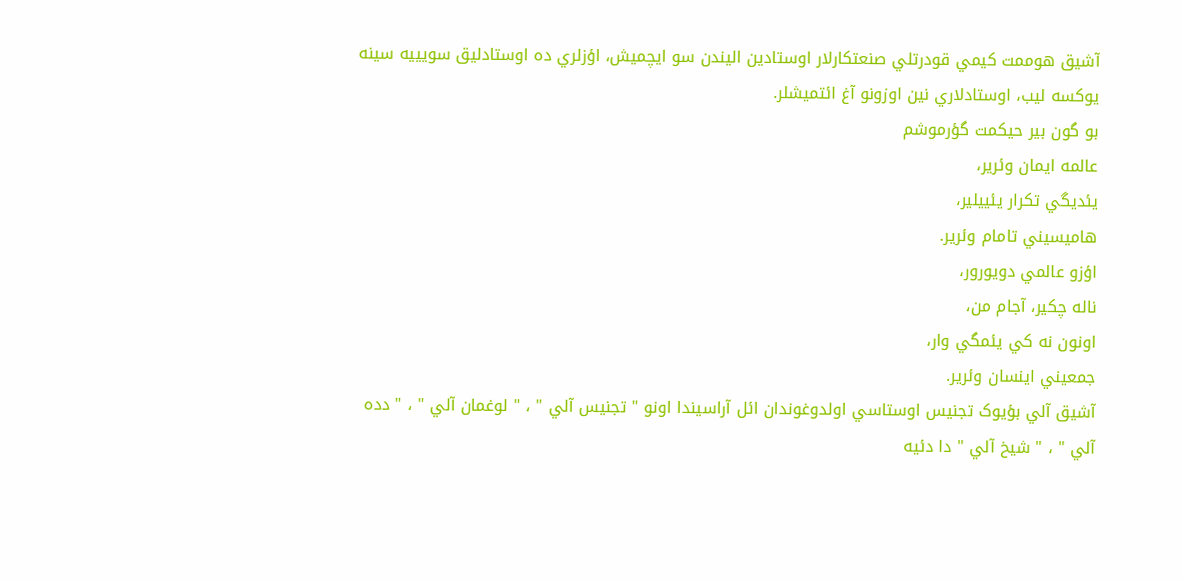آشيق هوممت کيمي قودرتلي صنعتکارلار اوستادين اليندن سو ايچميش، اؤزلري ده اوستادليق سويييه سينه يوکسه ليب، اوستادلاري نين اوزونو آغ ائتميشلر.
بو گون بير حيکمت گؤرموشم
عالمه ايمان وئرير،
يئديگي تکرار يئييلير،
هاميسيني تامام وئرير.
اؤزو عالمي دويورور،
ناله چکير، آجام من،
اونون نه کي يئمگي وار،
جمعيني اينسان وئرير.
آشيق آلي بؤيوک تجنيس اوستاسي اولدوغوندان ائل آراسيندا اونو " تجنيس آلي " ، " لوغمان آلي " ، " دده آلي " ، " شيخ آلي " دا دئيه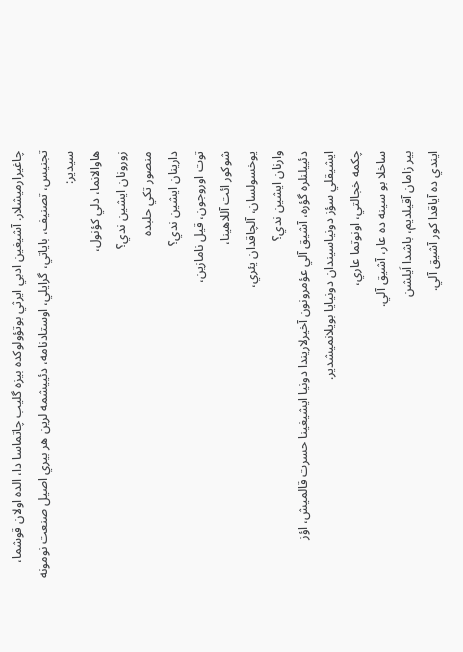چاغيرارميشلار. آشيغين ادبي ايرثي بوتؤولوکده بيزه گليب چاتماسا دا، الده اولان قوشما، تجنيس، تصنيف، باياتي، گرايلي، اوستادنامه، دئييشمه لرين هر بيري اصيل صنعت نومونه سيدير:
هاوالانما، دلي کؤنول،
زورونان ايشين ندي؟
منصور تکي حلبده
دارينان ايشين ندي؟
توت اوروجون، قيل نامازين،
شوکور ائت آللاهينا،
يوخسولسان، آلچاقدان يئري،
وارنان ايشين ندي؟
دئييلنلره گؤره، آشيق آلي عؤمرونون آخيرلاريندا دونيا ايشيغينا حسرت قالميش، اؤز ايشيقلي سؤز دونياسيندان دونيايا بويلانميشدير.
چکمه خجالتي، اونوتما عاري،
ساخلا بو سينه ده عار، آشيق آلي.
بير زامان آقيلديم، باشدا اَيلشن
ايندي ده آياقدا کور آشيق آلي.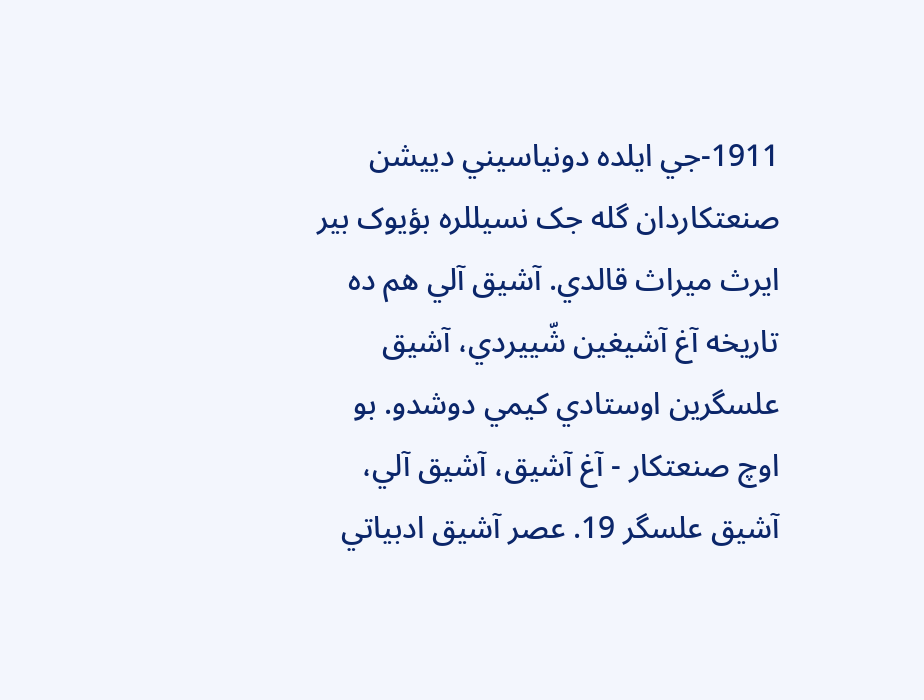1911-جي ايلده دونياسيني دييشن صنعتکاردان گله جک نسيللره بؤيوک بير ايرث ميراث قالدي. آشيق آلي هم ده تاريخه آغ آشيغين شّييردي، آشيق علسگرين اوستادي کيمي دوشدو. بو اوچ صنعتکار - آغ آشيق، آشيق آلي، آشيق علسگر 19. عصر آشيق ادبياتي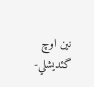نين اوچ گئديشلي-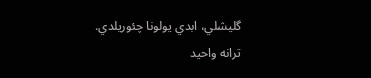گليشلي، ابدي يولونا چئوريلدي.
ترانه واحيد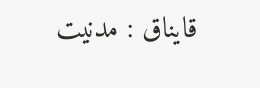قایناق : مدنیت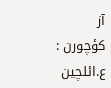آز
کؤچورن : ع.ائلچین